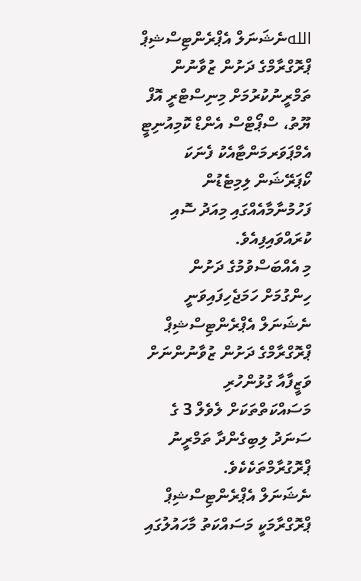اللهނެޝަނަލް އެޕްރެންޓިސްޝިޕް ޕްރޮގްރާމްގެ ދަށުން ޒުވާނުން ތަމްރީނުކުރުމަށް މިނިސްޓްރީ އޮފް ޔޫތު، ސްޕޯޓްސް އެންޑް ކޮމިއުނިޓީ އެމްޕަވަރމަންޓާއެކު ފެނަކަ ކޯޕަރޭޝަން ލިމިޓެޑުން ފަހުމުނާމާއެއްގައި މިއަދު ސޮއި ކުރައްވައިފިއެވެ.
މި އެއްބަސްވުމުގެ ދަށުން ހިންގުމަށް ހަމަޖެހިފައިވަނީ ނެޝަނަލް އެޕްރެންޓިސްޝިޕް ޕްރޮގްރާމްގެ ދަށުން ޒުވާނުންނަށް ވަޒީފާއާ ގުޅުންހުރި މަސައްކަތްތަކަށް ލެވެލް 3 ގެ ސަނަދު ލިބިގެންދާ ތަމްރީނު ޕްރޮގުރާމްތަކެކެވެ.
ނެޝަނަލް އެޕްރެންޓިސްޝިޕް ޕްރޮގްރާމަކީ މަސައްކަތު މާހައުލުގައި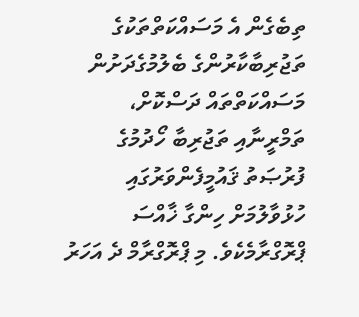ތިބެގެން އެ މަސައްކަތްތަކުގެ ތަޖުރިބާކާރުންގެ ބެލުމުގެދަށުން މަސައްކަތްތައް ދަސްކޮށް، ތަމްރީނާއި ތަޖުރިބާ ހޯދުމުގެ ފުރުޞަތު ޤައުމީފެންވަރުގައި ހުޅުވާލުމަށް ހިންގާ ޚާއްސަ ޕްރޮގްރާމެކެވެ. މި ޕްރޮގްރާމް ދެ އަހަރު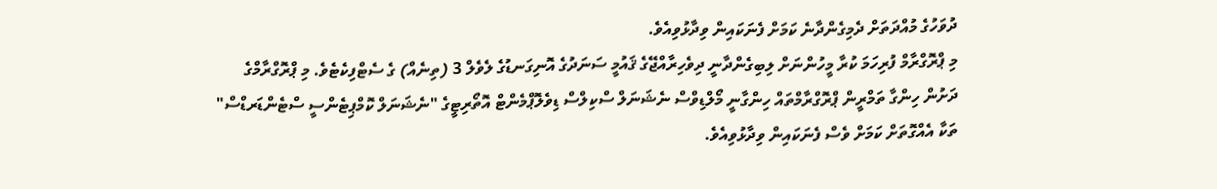ދުވަހުގެ މުއްދަތަށް ދެމިގެންދާނެ ކަމަށް ފެނަކައިން ވިދާޅުވިއެވެ.
މި ޕްރޮގްރާމް ފުރިހަމަ ކުރާ މީހުންނަށް ލިބިގެންދާނީ ދިވެހިރާއްޖޭގެ ޤައުމީ ސަނަދުގެ އޮނިގަނޑުގެ ލެވެލް 3 (ތިނެއް) ގެ ސެޓްފިކެޓެވެ. މި ޕްރޮގްރާމްގެ ދަށުން ހިންގާ ތަމްރީން ޕްރޮގްރާމްތައް ހިންގާނީ މޯލްޑިވްސް ނެޝަނަލް ސްކިލްސް ޑިވެލޮޕްމެންޓް އޮތޯރިޓީގެ "ނެޝަނަލް ކޮމްޕިޓެންސީ ސްޓެންޑަރޑްސް" ތަކާ އެއްގޮތަށް ކަމަށް ވެސް ފެނަކައިން ވިދާޅުވިއެވެ.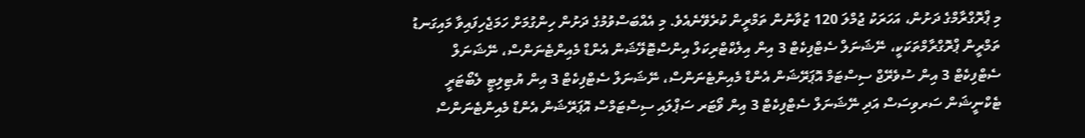މި ޕްރޮގްރާމްގެ ދަށުން، އަހަރަކު ޖުމްލަ 120 ޒުވާނުން ތަމްރީން ކުރެވޭނެއެވެ. މި އެއްބަސްވުމުގެ ދަށުން ހިންގުމަށް ހަމަޖެހިފައިވާ މައިގަނޑު ތަމްރީން ޕްރޮގްރާމްތަކަކީ، ނޭޝަނަލް ސެޓްފިކެޓް 3 އިން އިލެކްޓްރިކަލް އިންސްޓޮލޭޝަން އެންޑް މެއިންޓެނަންސް، ނޭޝަނަލް ސެޓްފިކެޓް 3 އިން ސުވެރޭޖް ސިސްޓަމް އޮޕަރޭޝަން އެންޑް މެއިންޓެނަންސް، ނޭޝަނަލް ސެޓްފިކެޓް 3 އިން ޔުޓިލިޓީ ލެބޯޓަރީ ޓެކްނީޝަން ސަރވިސަސް އަދި ނޭޝަނަލް ސެޓްފިކެޓް 3 އިން ވޯޓަރ ސަޕްލައި ސިސްޓަމްސް އޮޕަރޭޝަން އެންޑް މެއިންޓެނަންސް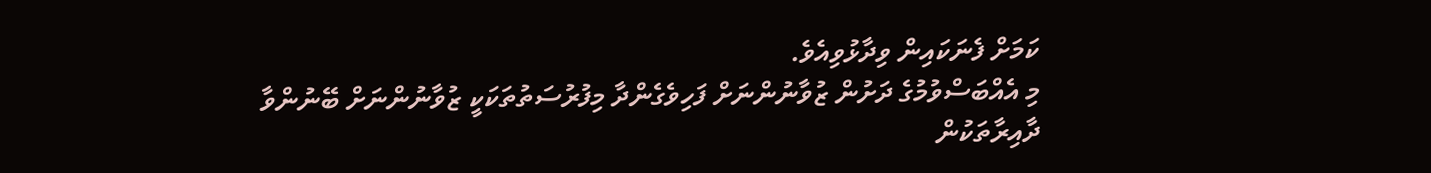ކަމަށް ފެނަކައިން ވިދާޅުވިއެވެ.
މި އެއްބަސްވުމުގެ ދަށުން ޒުވާނުންނަށް ފަހިވެގެންދާ މިފުރުސަތުތަކަކީ ޒުވާނުންނަށް ބޭނުންވާ ދާއިރާތަކުން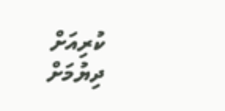ކުރިއަށް ދިޔުމަށް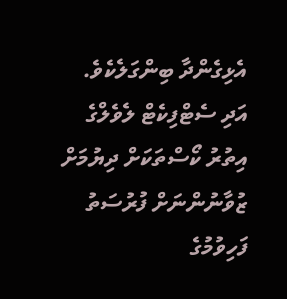އެޅިގެންދާ ބިންގަލެކެވެ. އަދި ސެޓްފިކެޓް ލެވެލްގެ އިތުރު ކޯސްތަކަށް ދިޔުމަށް ޒުވާނުންނަށް ފުރުސަތު ފަހިވުމުގެ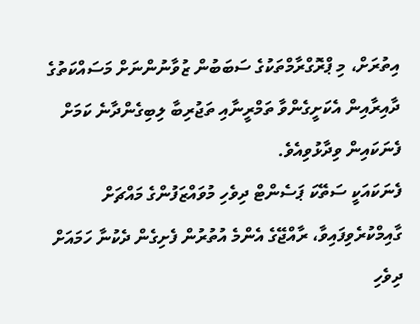އިތުރަށް، މި ޕްރޮގްރާމްތަކުގެ ސަބަބުން ޒުވާނުންނަށް މަސައްކަތުގެ ދާއިރާއިން އެކަށީގެންވާ ތަމްރީނާއި ތަޖުރިބާ ލިބިގެންދާނެ ކަމަށް ފެނަކައިން ވިދާޅުވިއެވެ.
ފެނަކައަކީ ސަތޭކަ ޕަސެންޓް ދިވެހި މުވައްޒަފުންގެ މައްޗަށް ގާއިމްކުރެވިފައިވާ، ރާއްޖޭގެ އެންމެ އުތުރުން ފެށިގެން ދެކުނާ ހަމައަށް ދިވެހި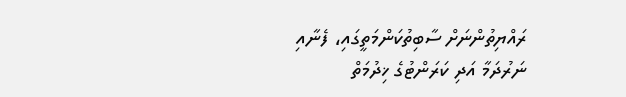ރައްޔިތުންނަށް ސާބިތުކަންމަތީގައި، ފެނާއި ނަރުދަމާ އަދި ކަރަންޓުގެ ޚިދުމަތް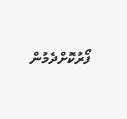ފޯރުކޮށްދެމުން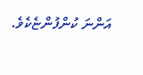އަންނަ ކުންފުންޏެކެވެ.